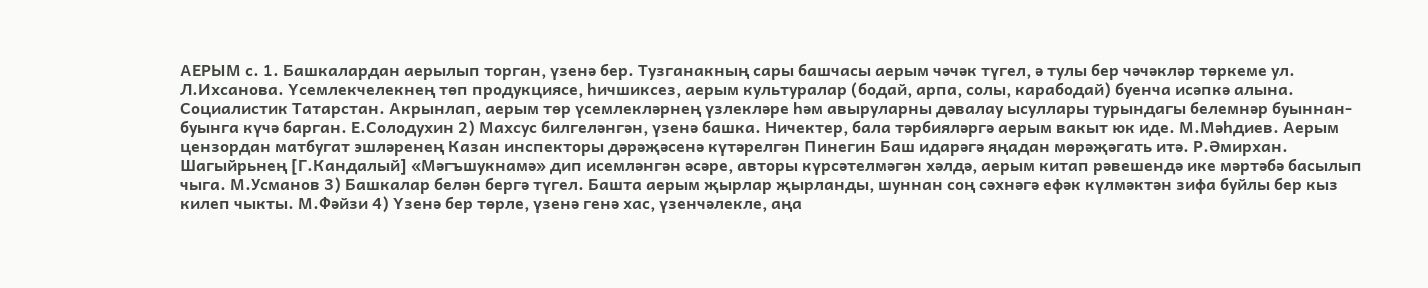АЕРЫМ с. 1. Башкалардан аерылып торган, үзенә бер. Тузганакның сары башчасы аерым чәчәк түгел, ә тулы бер чәчәкләр төркеме ул. Л.Ихсанова. Үсемлекчелекнең төп продукциясе, һичшиксез, аерым культуралар (бодай, арпа, солы, карабодай) буенча исәпкә алына. Социалистик Татарстан. Акрынлап, аерым төр үсемлекләрнең үзлекләре һәм авыруларны дәвалау ысуллары турындагы белемнәр буыннан-буынга күчә барган. Е.Солодухин 2) Махсус билгеләнгән, үзенә башка. Ничектер, бала тәрбияләргә аерым вакыт юк иде. М.Мәһдиев. Аерым цензордан матбугат эшләренең Казан инспекторы дәрәҗәсенә күтәрелгән Пинегин Баш идарәгә яңадан мөрәҗәгать итә. Р.Әмирхан. Шагыйрьнең [Г.Кандалый] «Мәгъшукнамә» дип исемләнгән әсәре, авторы күрсәтелмәгән хәлдә, аерым китап рәвешендә ике мәртәбә басылып чыга. М.Усманов 3) Башкалар белән бергә түгел. Башта аерым җырлар җырланды, шуннан соң сәхнәгә ефәк күлмәктән зифа буйлы бер кыз килеп чыкты. М.Фәйзи 4) Үзенә бер төрле, үзенә генә хас, үзенчәлекле, аңа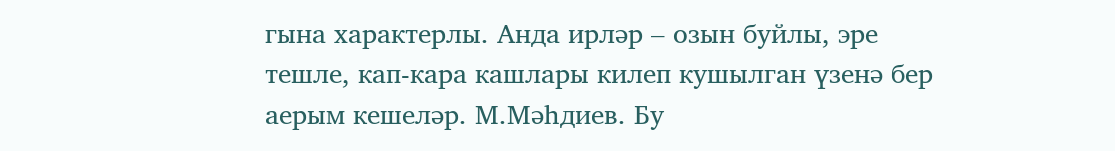гына характерлы. Анда ирләр – озын буйлы, эре тешле, кап-кара кашлары килеп кушылган үзенә бер аерым кешеләр. М.Мәһдиев. Бу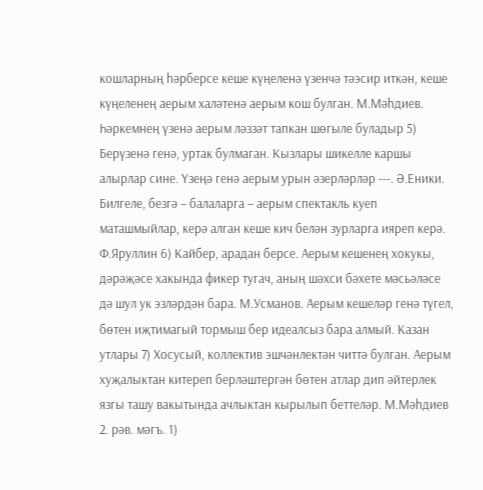кошларның һәрберсе кеше күңеленә үзенчә тәэсир иткән, кеше күңеленең аерым халәтенә аерым кош булган. М.Мәһдиев. Һәркемнең үзенә аерым ләззәт тапкан шөгыле буладыр 5) Берүзенә генә, уртак булмаган. Кызлары шикелле каршы алырлар сине. Үзеңә генә аерым урын әзерләрләр ---. Ә.Еники. Билгеле, безгә – балаларга – аерым спектакль куеп маташмыйлар, керә алган кеше кич белән зурларга ияреп керә. Ф.Яруллин 6) Кайбер, арадан берсе. Аерым кешенең хокукы, дәрәҗәсе хакында фикер тугач, аның шәхси бәхете мәсьәләсе дә шул ук эзләрдән бара. М.Усманов. Аерым кешеләр генә түгел, бөтен иҗтимагый тормыш бер идеалсыз бара алмый. Казан утлары 7) Хосусый, коллектив эшчәнлектән читтә булган. Аерым хуҗалыктан китереп берләштергән бөтен атлар дип әйтерлек язгы ташу вакытында ачлыктан кырылып беттеләр. М.Мәһдиев 2. рәв. мәгъ. 1)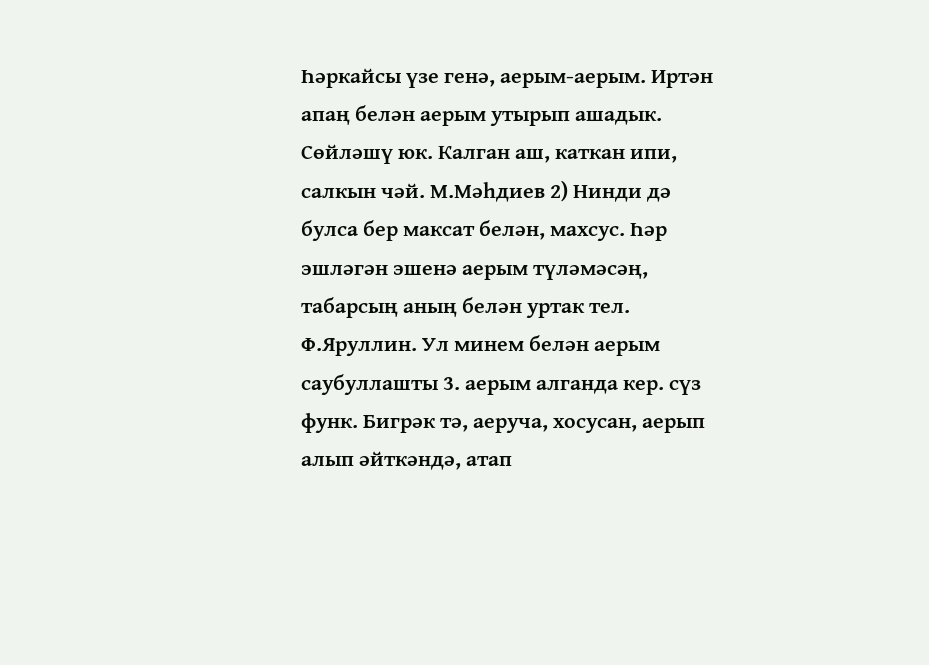Һәркайсы үзе генә, аерым-аерым. Иртән апаң белән аерым утырып ашадык. Сөйләшү юк. Калган аш, каткан ипи, салкын чәй. М.Мәһдиев 2) Нинди дә булса бер максат белән, махсус. Һәр эшләгән эшенә аерым түләмәсәң, табарсың аның белән уртак тел. Ф.Яруллин. Ул минем белән аерым саубуллашты 3. аерым алганда кер. сүз функ. Бигрәк тә, аеруча, хосусан, аерып алып әйткәндә, атап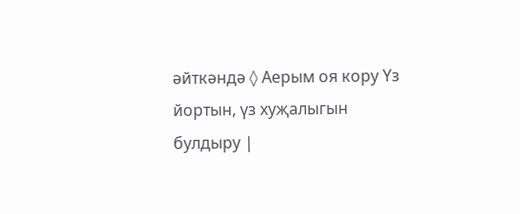әйткәндә ◊ Аерым оя кору Үз йортын, үз хуҗалыгын булдыру |